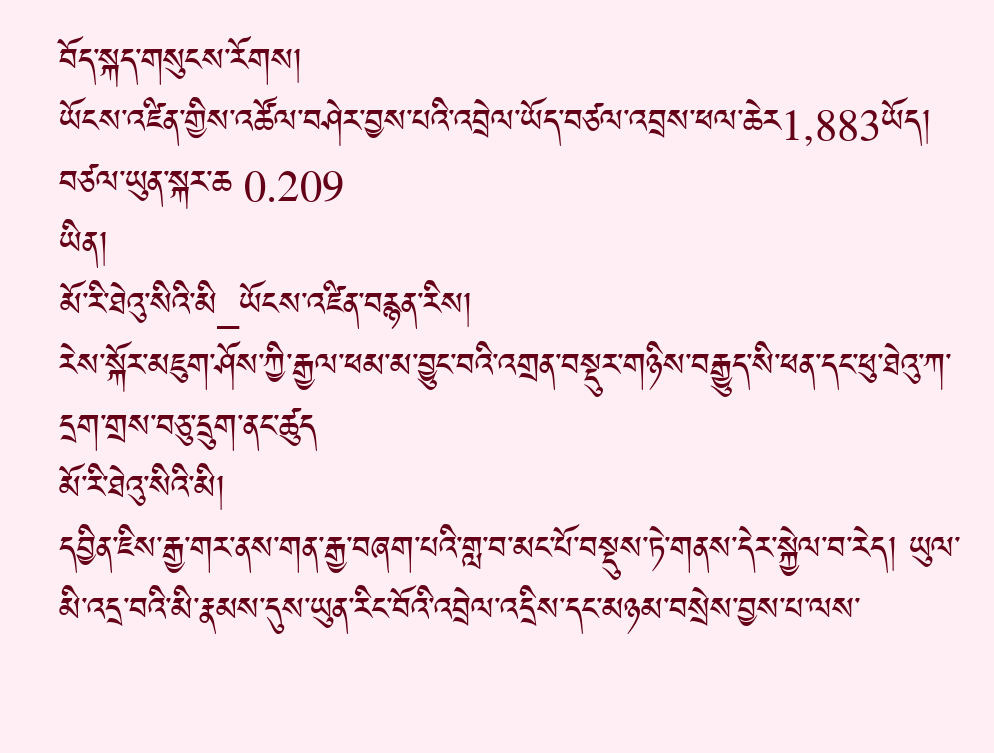བོད་སྐད་གསུངས་རོགས།
ཡོངས་འཛིན་གྱིས་འཚོལ་བཤེར་བྱས་པའི་འབྲེལ་ཡོད་བཙལ་འབྲས་ཕལ་ཆེར1,883ཡོད། བཙལ་ཡུན་སྐར་ཆ 0.209
ཡིན།
མོ་རི་ཐེའུ་སིའི་མི_ཡོངས་འཛིན་བརྙན་རིས།
རེས་སྐོར་མཇུག་ཤོས་ཀྱི་རྒྱལ་ཕམ་མ་བྱུང་བའི་འགྲན་བསྡུར་གཉིས་བརྒྱུད་སི་ཕན་དང་ཕུ་ཐེའུ་ཀ་དྲག་གྲས་བཅུ་དྲུག་ནང་ཚུད
མོ་རི་ཐེའུ་སིའི་མི།
དབྱིན་ཇིས་རྒྱ་གར་ནས་གན་རྒྱ་བཞག་པའི་གླ་བ་མང་པོ་བསྡུས་ཏེ་གནས་དེར་སྐྱེལ་བ་རེད། ཡུལ་མི་འདྲ་བའི་མི་རྣམས་དུས་ཡུན་རིང་བོའི་འབྲེལ་འདྲིས་དང་མཉམ་བསྲེས་བྱས་པ་ལས་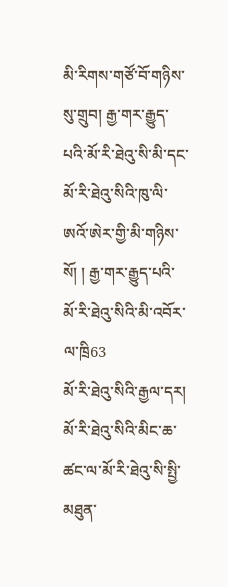མི་རིགས་གཙོ་བོ་གཉིས་སུ་གྲུབ། རྒྱ་གར་རྒྱུད་པའི་མོ་རི་ཐེའུ་སི་མི་དང་མོ་རི་ཐེའུ་སིའི་ཁུ་ལི་ཨའོ་ཨེར་གྱི་མི་གཉིས་སོ། ། རྒྱ་གར་རྒྱུད་པའི་མོ་རི་ཐེའུ་སིའི་མི་འབོར་ལ་ཁྲི63
མོ་རི་ཐེའུ་སིའི་རྒྱལ་དར།
མོ་རི་ཐེའུ་སིའི་མིང་ཆ་ཚང་ལ་མོ་རི་ཐེའུ་སི་སྤྱི་མཐུན་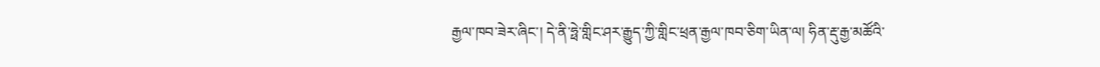རྒྱལ་ཁབ་ཟེར་ཞིང་། དེ་ནི་ཧྥེ་གླིང་ཤར་རྒྱུད་ཀྱི་གླིང་ཕྲན་རྒྱལ་ཁབ་ཅིག་ཡིན་ལ། ཧིན་རྡུ་རྒྱ་མཚོའི་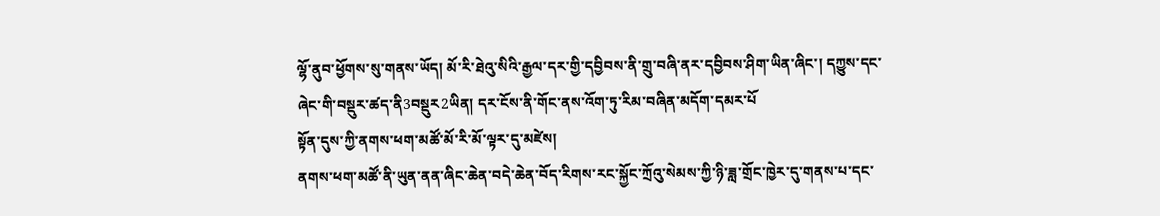ལྷོ་ནུབ་ཕྱོགས་སུ་གནས་ཡོད། མོ་རི་ཐེའུ་སིའི་རྒྱལ་དར་གྱི་དབྱིབས་ནི་གྲུ་བཞི་ནར་དབྱིབས་ཤིག་ཡིན་ཞིང་། དཀྱུས་དང་ཞེང་གི་བསྡུར་ཚད་ནི3བསྡུར2ཡིན། དར་ངོས་ནི་གོང་ནས་འོག་ཏུ་རིམ་བཞིན་མདོག་དམར་པོ
སྟོན་དུས་ཀྱི་ནགས་ཕག་མཚོ་མོ་རི་མོ་ལྟར་དུ་མཛེས།
ནགས་ཕག་མཚོ་ནི་ཡུན་ནན་ཞིང་ཆེན་བདེ་ཆེན་བོད་རིགས་རང་སྐྱོང་ཀྲོའུ་སེམས་ཀྱི་ཉི་ཟླ་གྲོང་ཁྱེར་དུ་གནས་པ་དང་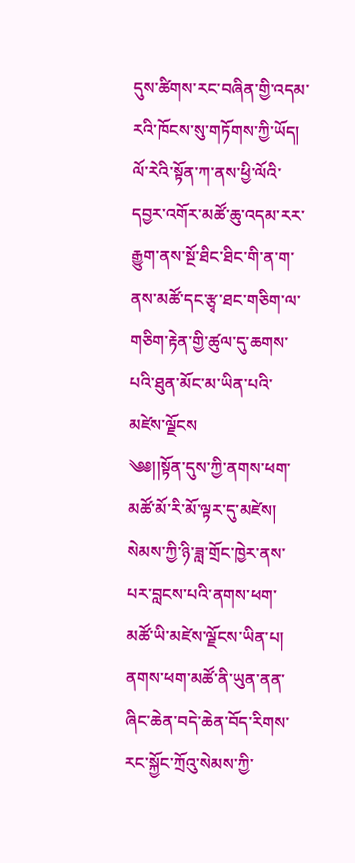དུས་ཚིགས་རང་བཞིན་གྱི་འདམ་རའི་ཁོངས་སུ་གཏོགས་ཀྱི་ཡོད། ལོ་རེའི་སྟོན་ཀ་ནས་ཕྱི་ལོའི་དབྱར་འགོར་མཚོ་ཆུ་འདམ་རར་རྒྱུག་ནས་སྔོ་ཐིང་ཐིང་གི་ན་ག་ནས་མཚོ་དང་རྩྭ་ཐང་གཅིག་ལ་གཅིག་རྟེན་གྱི་ཚུལ་དུ་ཆགས་པའི་ཐུན་མོང་མ་ཡིན་པའི་མཛེས་ལྗོངས
༄༅།།སྟོན་དུས་ཀྱི་ནགས་ཕག་མཚོ་མོ་རི་མོ་ལྟར་དུ་མཛེས།
སེམས་ཀྱི་ཉི་ཟླ་གྲོང་ཁྱེར་ནས་པར་བླངས་པའི་ནགས་ཕག་མཚོ་ཡི་མཛེས་ལྗོངས་ཡིན་པ། ནགས་ཕག་མཚོ་ནི་ཡུན་ནན་ཞིང་ཆེན་བདེ་ཆེན་བོད་རིགས་རང་སྐྱོང་ཀྲོའུ་སེམས་ཀྱི་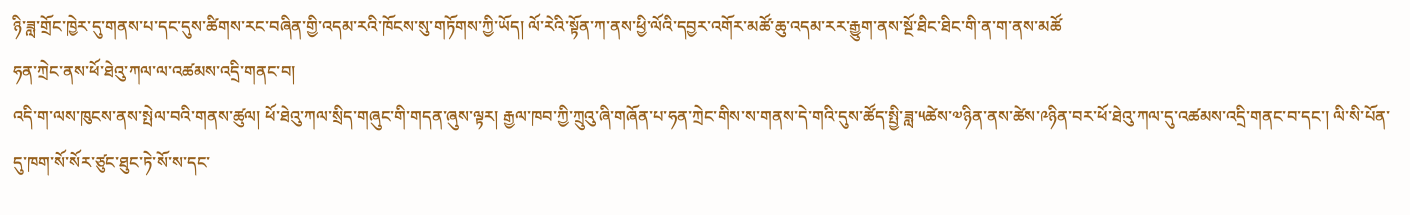ཉི་ཟླ་གྲོང་ཁྱེར་དུ་གནས་པ་དང་དུས་ཚིགས་རང་བཞིན་གྱི་འདམ་རའི་ཁོངས་སུ་གཏོགས་ཀྱི་ཡོད། ལོ་རེའི་སྟོན་ཀ་ནས་ཕྱི་ལོའི་དབྱར་འགོར་མཚོ་ཆུ་འདམ་རར་རྒྱུག་ནས་སྔོ་ཐིང་ཐིང་གི་ན་ག་ནས་མཚོ
ཧན་ཀྲེང་ནས་ཕོ་ཐེའུ་ཀལ་ལ་འཚམས་འདྲི་གནང་བ།
འདི་ག་ལས་ཁུངས་ནས་སྤེལ་བའི་གནས་ཚུལ། ཕོ་ཐེའུ་ཀལ་སྲིད་གཞུང་གི་གདན་ཞུས་ལྟར། རྒྱལ་ཁབ་ཀྱི་ཀྲུའུ་ཞི་གཞོན་པ་ཧན་ཀྲེང་གིས་ས་གནས་དེ་གའི་དུས་ཚོད་སྤྱི་ཟླ་༥ཚེས་༧ཉིན་ནས་ཚེས་༩ཉིན་བར་ཕོ་ཐེའུ་ཀལ་དུ་འཚམས་འདྲི་གནང་བ་དང་། ལི་སི་པོན་དུ་ཁག་སོ་སོར་ཙུང་ཐུང་ཏེ་སོ་ས་དང་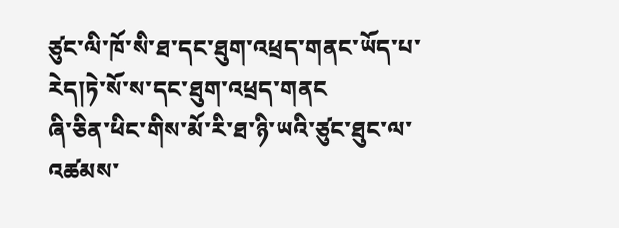ཙུང་ལི་ཁོ་སི་ཐ་དང་ཐུག་འཕྲད་གནང་ཡོད་པ་རེད།ཏེ་སོ་ས་དང་ཐུག་འཕྲད་གནང
ཞི་ཅིན་ཕིང་གིས་མོ་རི་ཐ་ཉི་ཡའི་ཙུང་ཐུང་ལ་འཚམས་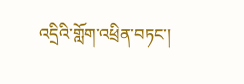འདྲིའི་གློག་འཕྲིན་བཏང་།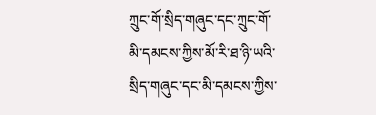ཀྲུང་གོ་སྲིད་གཞུང་དང་ཀྲུང་གོ་མི་དམངས་ཀྱིས་མོ་རི་ཐ་ཉི་ཡའི་སྲིད་གཞུང་དང་མི་དམངས་ཀྱིས་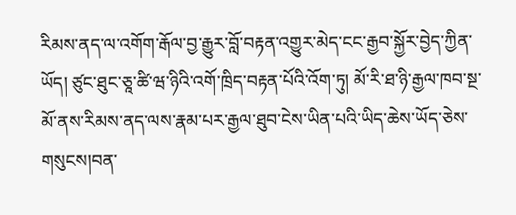རིམས་ནད་ལ་འགོག་རྒོལ་བྱ་རྒྱུར་བློ་བརྟན་འགྱུར་མེད་ངང་རྒྱབ་སྐྱོར་བྱེད་ཀྱིན་ཡོད། ཙུང་ཐུང་ཅཱ་ཚི་ཝ་ཉིའི་འགོ་ཁྲིད་བརྟན་པོའི་འོག་ཏུ། མོ་རི་ཐ་ཉི་རྒྱལ་ཁབ་སྔ་མོ་ནས་རིམས་ནད་ལས་རྣམ་པར་རྒྱལ་ཐུབ་ངེས་ཡིན་པའི་ཡིད་ཆེས་ཡོད་ཅེས་གསུངས།བན་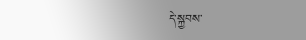དེ་སྐྱབས་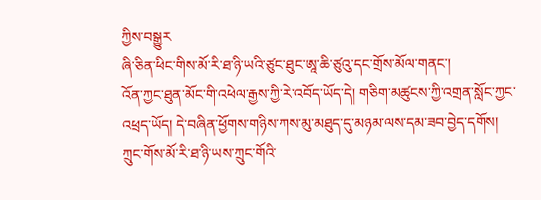ཀྱིས་བསྒྱུར
ཞི་ཅིན་ཕིང་གིས་མོ་རི་ཐ་ཉི་ཡའི་ཙུང་ཐུང་ཨཱ་ཆི་ཙུའུ་དང་གྲོས་མོལ་གནང་།
འོན་ཀྱང་ཐུན་མོང་གི་འཕེལ་རྒྱས་ཀྱི་རེ་འབོད་ཡོད་དེ། གཅིག་མཚུངས་ཀྱི་འགྲན་སློང་ཀྱང་འཕྲད་ཡོད། དེ་བཞིན་ཕྱོགས་གཉིས་ཀས་མུ་མཐུད་དུ་མཉམ་ལས་དམ་ཟབ་བྱེད་དགོས། ཀྲུང་གོས་མོ་རི་ཐ་ཉི་ཡས་ཀྲུང་གོའི་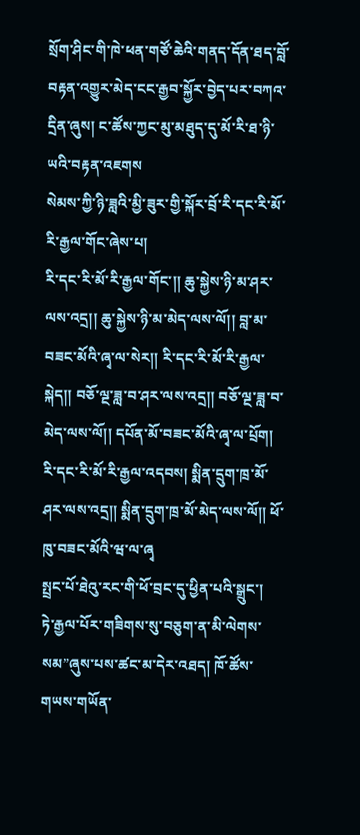སྲོག་ཤིང་གི་ཁེ་ཕན་གཙོ་ཆེའི་གནད་དོན་ཐད་བློ་བརྟན་འགྱུར་མེད་ངང་རྒྱབ་སྐྱོར་བྱེད་པར་བཀའ་དྲིན་ཞུས། ང་ཚོས་ཀྱང་མུ་མཐུད་དུ་མོ་རི་ཐ་ཉི་ཡའི་བརྟན་འཇགས
སེམས་ཀྱི་ཉི་ཟླའི་མྱི་ཟུར་གྱི་སྐོར་བྲོ་རི་དང་རི་མོ་རི་རྒྱལ་གོང་ཞེས་པ།
རི་དང་རི་མོ་རི་རྒྱལ་གོང་།། ཆུ་སྐྱེས་ཉི་མ་ཤར་ལས་འདྲ།། ཆུ་སྐྱེས་ཉི་མ་མེད་ལས་ལོ།། བླ་མ་བཟང་མོའི་ཞྭ་ལ་སེར།། རི་དང་རི་མོ་རི་རྒྱལ་སྐེད།། བཅོ་ལྔ་ཟླ་བ་ཤར་ལས་འདྲ།། བཅོ་ལྔ་ཟླ་བ་མེད་ལས་ལོ།། དཔོན་མོ་བཟང་མོའི་ཞྭ་ལ་པྲོག། རི་དང་རི་མོ་རི་རྒྱལ་འདབས། སྨིན་དྲུག་ཁྲ་མོ་ཤར་ལས་འདྲ།། སྨིན་དྲུག་ཁྲ་མོ་མེད་ལས་ལོ།། ཕོ་ཁུ་བཟང་མོའི་ཝ་ལ་ཞྭ
སྤྲང་པོ་ཐེའུ་རང་གི་ཕོ་བྲང་དུ་ཕྱིན་པའི་སྒྲུང་།
ཏེ་རྒྱལ་པོར་གཟིགས་སུ་བཅུག་ན་མི་ལེགས་སམ”ཞུས་པས་ཚང་མ་དེར་འཐད། ཁོ་ཚོས་གཡས་གཡོན་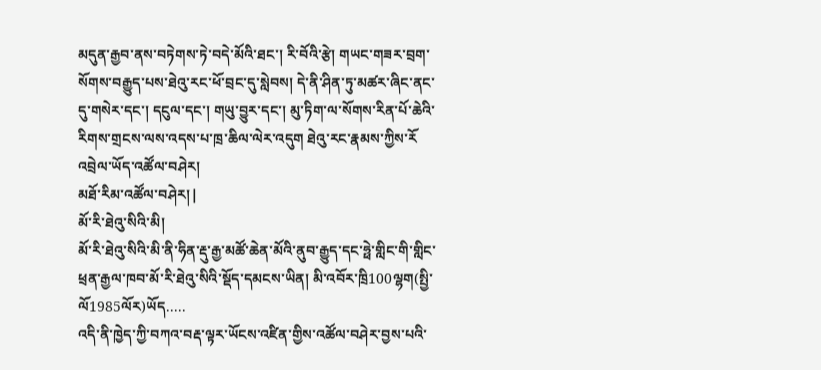མདུན་རྒྱབ་ནས་བཏེགས་ཏེ་བདེ་མོའི་ཐང་། རི་བོའི་རྩེ། གཡང་གཟར་བྲག་སོགས་བརྒྱུད་པས་ཐེའུ་རང་ཕོ་བྲང་དུ་སླེབས། དེ་ནི་ཤིན་ཏུ་མཚར་ཞིང་ནང་དུ་གསེར་དང་། དངུལ་དང་། གཡུ་བྱུར་དང་། མུ་ཏིག་ལ་སོགས་རིན་པོ་ཆེའི་རིགས་གྲངས་ལས་འདས་པ་ཁྲ་ཆིལ་ལེར་འདུག ཐེའུ་རང་རྣམས་ཀྱིས་རོ
འབྲེལ་ཡོད་འཚོལ་བཤེར།
མཐོ་རིམ་འཚོལ་བཤེར། |
མོ་རི་ཐེའུ་སིའི་མི།
མོ་རི་ཐེའུ་སིའི་མི་ནི་ཧིན་རྡུ་རྒྱ་མཚོ་ཆེན་མོའི་ནུབ་རྒྱུད་དང་ཧྥེ་གླིང་གི་གླིང་ཕྲན་རྒྱལ་ཁབ་མོ་རི་ཐེའུ་སིའི་སྡོད་དམངས་ཡིན། མི་འབོར་ཁྲི100ལྷག(སྤྱི་ལོ1985ལོར)ཡོད.....
འདི་ནི་ཁྱེད་ཀྱི་བཀའ་བརྡ་ལྟར་ཡོངས་འཛིན་གྱིས་འཚོལ་བཤེར་བྱས་པའི་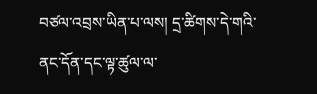བཙལ་འབྲས་ཡིན་པ་ལས། དྲ་ཚིགས་དེ་གའི་ནང་དོན་དང་ལྟ་ཚུལ་ལ་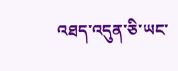འཐད་འདུན་ཅི་ཡང་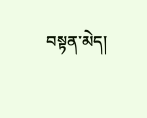བསྟན་མེད།